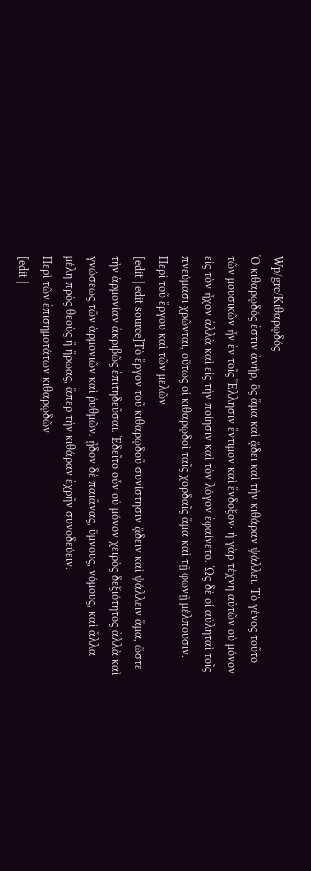Wp/grc/Κιθαρῳδός
Ὁ κιθαρῳδός ἐστιν ἀνήρ, ὃς ἅμα καὶ ᾄδει καὶ τὴν κιθάραν ψάλλει. Τὸ γένος τοῦτο τῶν μουσικῶν ἦν ἐν τοῖς Ἕλλησιν ἔντιμον καὶ ἔνδοξον· ἡ γὰρ τέχνη αὐτῶν οὐ μόνον εἰς τὸν ἦχον ἀλλὰ καὶ εἰς τὴν ποίησιν καὶ τὸν λόγον ἐφαίνετο. Ὡς δὲ οἱ αὐληταὶ τοῖς πνεύμασι χρῶνται, οὕτως οἱ κιθαρῳδοὶ ταῖς χορδαῖς ἅμα καὶ τῇ φωνῇ μέλπουσιν.
Περὶ τοῦ ἔργου καὶ τῶν μελῶν
[edit | edit source]Τὸ ἔργον τοῦ κιθαρῳδοῦ συνίστησιν ᾄδειν καὶ ψάλλειν ἅμα, ὥστε τὴν ἁρμονίαν ἀκριβῶς ἐπιτηδεῦσαι. Ἐδεῖτο οὖν οὐ μόνον χειρὸς δεξιότητος ἀλλὰ καὶ γνώσεως τῶν ἁρμονιῶν καὶ ῥυθμῶν. ᾖδον δὲ παιᾶνας, ὕμνους, νόμους, καὶ ἄλλα μέλη πρὸς θεοὺς ἢ ἥρωας, ἅπερ τὴν κιθάραν ἐχρῆν συνοδεύειν.
Περὶ τῶν ἐπισημοτάτων κιθαρῳδῶν
[edit |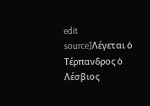edit source]Λέγεται ὁ Τέρπανδρος ὁ Λέσβιος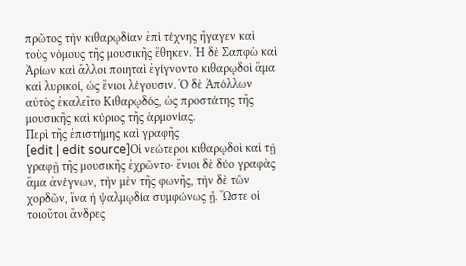πρῶτος τὴν κιθαρῳδίαν ἐπὶ τέχνης ἤγαγεν καὶ τοὺς νόμους τῆς μουσικῆς ἔθηκεν. Ἡ δὲ Σαπφὼ καὶ Ἀρίων καὶ ἄλλοι ποιηταὶ ἐγίγνοντο κιθαρῳδοὶ ἅμα καὶ λυρικοί, ὡς ἔνιοι λέγουσιν. Ὁ δὲ Ἀπόλλων αὐτὸς ἐκαλεῖτο Κιθαρῳδός, ὡς προστάτης τῆς μουσικῆς καὶ κύριος τῆς ἁρμονίας.
Περὶ τῆς ἐπιστήμης καὶ γραφῆς
[edit | edit source]Οἱ νεώτεροι κιθαρῳδοὶ καὶ τῇ γραφῇ τῆς μουσικῆς ἐχρῶντο· ἔνιοι δὲ δύο γραφὰς ἅμα ἀνέγνων, τὴν μὲν τῆς φωνῆς, τὴν δὲ τῶν χορδῶν, ἵνα ἡ ψαλμῳδία συμφώνως ᾖ. Ὥστε οἱ τοιοῦτοι ἄνδρες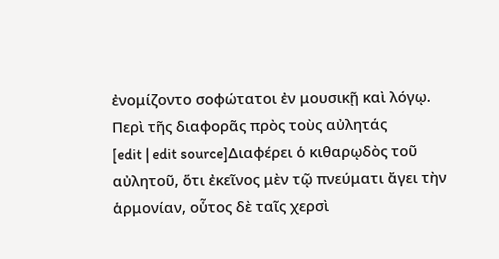ἐνομίζοντο σοφώτατοι ἐν μουσικῇ καὶ λόγῳ.
Περὶ τῆς διαφορᾶς πρὸς τοὺς αὐλητάς
[edit | edit source]Διαφέρει ὁ κιθαρῳδὸς τοῦ αὐλητοῦ, ὅτι ἐκεῖνος μὲν τῷ πνεύματι ἄγει τὴν ἁρμονίαν, οὗτος δὲ ταῖς χερσὶ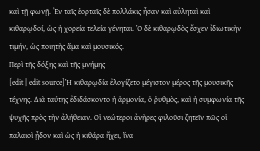καὶ τῇ φωνῇ. Ἐν ταῖς ἑορταῖς δὲ πολλάκις ἦσαν καὶ αὐληταὶ καὶ κιθαρῳδοί, ὡς ἡ χορεία τελεία γένηται. Ὁ δὲ κιθαρῳδὸς ἔσχεν ἰδιωτικὴν τιμήν, ὡς ποιητὴς ἅμα καὶ μουσικός.
Περὶ τῆς δόξης καὶ τῆς μνήμης
[edit | edit source]Ἡ κιθαρῳδία ἐλογίζετο μέγιστον μέρος τῆς μουσικῆς τέχνης. Διὰ ταύτης ἐδιδάσκοντο ἡ ἁρμονία, ὁ ῥυθμὸς, καὶ ἡ συμφωνία τῆς ψυχῆς πρὸς τὴν ἀλήθειαν. Οἱ νεώτεροι ἀνὴρες φιλοῦσι ζητεῖν πῶς οἱ παλαιοὶ ᾖδον καὶ ὡς ἡ κιθάρα ἤχει, ἵνα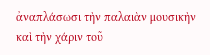ἀναπλάσωσι τὴν παλαιὰν μουσικὴν καὶ τὴν χάριν τοῦ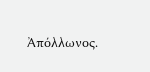Ἀπόλλωνος.